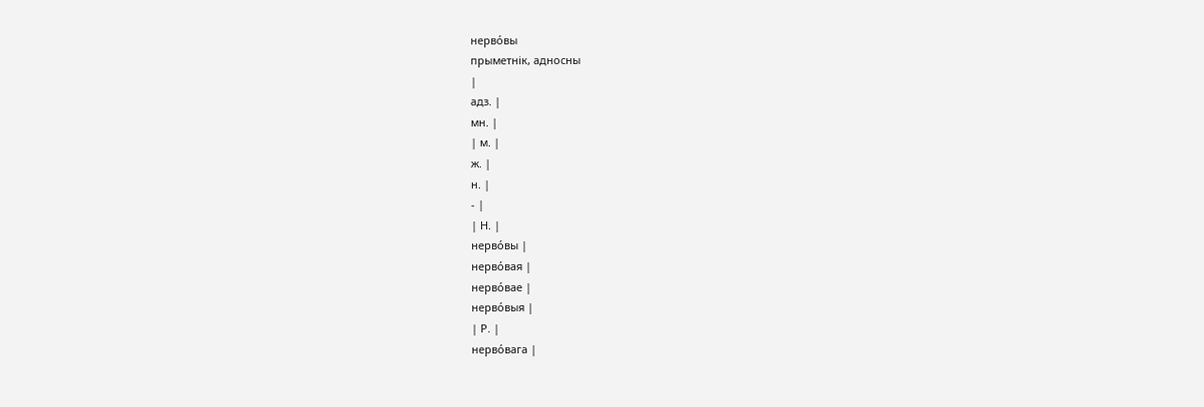нерво́вы
прыметнік, адносны
|
адз. |
мн. |
| м. |
ж. |
н. |
- |
| Н. |
нерво́вы |
нерво́вая |
нерво́вае |
нерво́выя |
| Р. |
нерво́вага |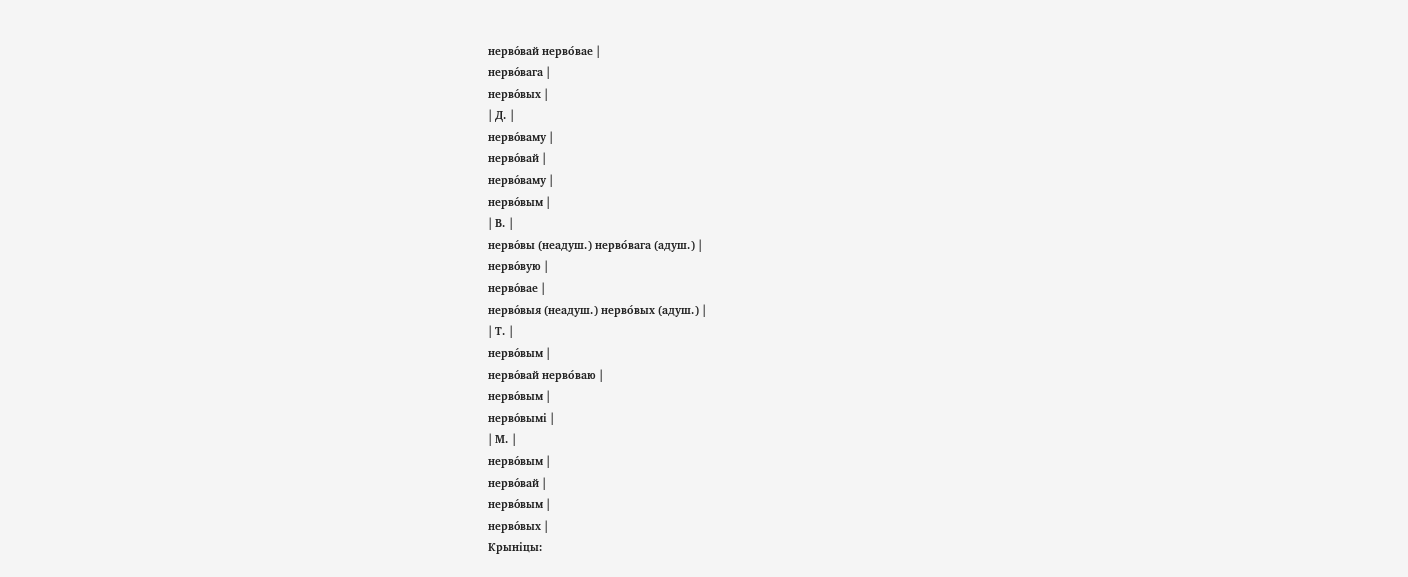нерво́вай нерво́вае |
нерво́вага |
нерво́вых |
| Д. |
нерво́ваму |
нерво́вай |
нерво́ваму |
нерво́вым |
| В. |
нерво́вы (неадуш.) нерво́вага (адуш.) |
нерво́вую |
нерво́вае |
нерво́выя (неадуш.) нерво́вых (адуш.) |
| Т. |
нерво́вым |
нерво́вай нерво́ваю |
нерво́вым |
нерво́вымі |
| М. |
нерво́вым |
нерво́вай |
нерво́вым |
нерво́вых |
Крыніцы: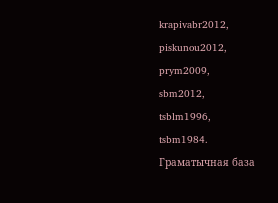krapivabr2012,
piskunou2012,
prym2009,
sbm2012,
tsblm1996,
tsbm1984.
Граматычная база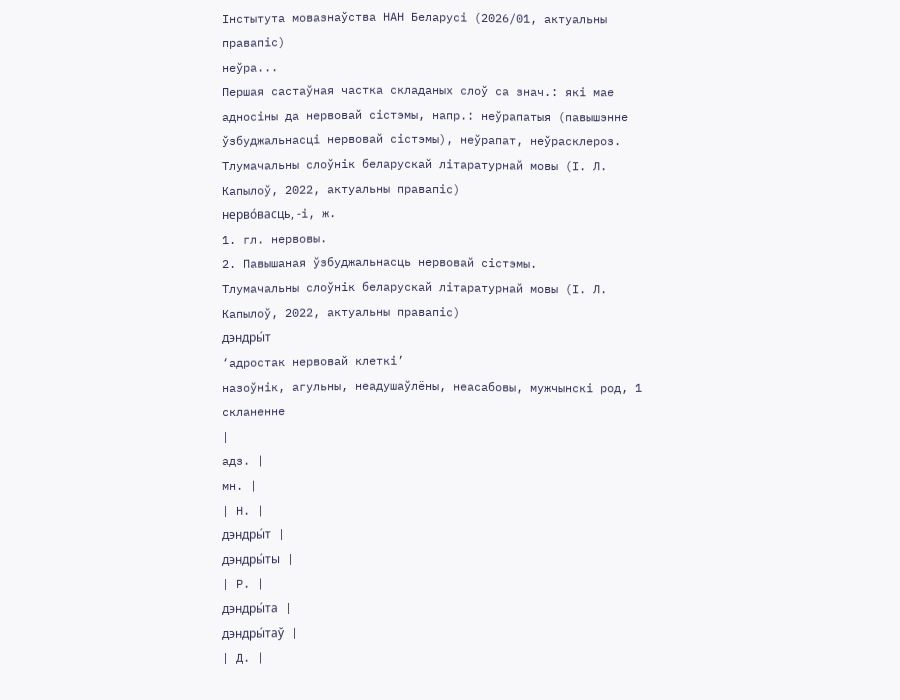Інстытута мовазнаўства НАН Беларусі (2026/01, актуальны правапіс)
неўра...
Першая састаўная частка складаных слоў са знач.: які мае адносіны да нервовай сістэмы, напр.: неўрапатыя (павышэнне ўзбуджальнасці нервовай сістэмы), неўрапат, неўрасклероз.
Тлумачальны слоўнік беларускай літаратурнай мовы (І. Л. Капылоў, 2022, актуальны правапіс)
нерво́васць, -і, ж.
1. гл. нервовы.
2. Павышаная ўзбуджальнасць нервовай сістэмы.
Тлумачальны слоўнік беларускай літаратурнай мовы (І. Л. Капылоў, 2022, актуальны правапіс)
дэндры́т
‘адростак нервовай клеткі’
назоўнік, агульны, неадушаўлёны, неасабовы, мужчынскі род, 1 скланенне
|
адз. |
мн. |
| Н. |
дэндры́т |
дэндры́ты |
| Р. |
дэндры́та |
дэндры́таў |
| Д. |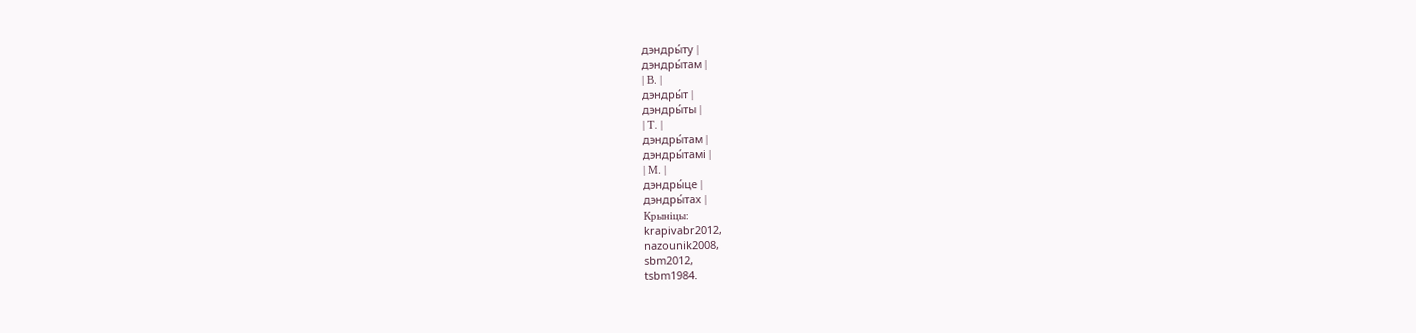дэндры́ту |
дэндры́там |
| В. |
дэндры́т |
дэндры́ты |
| Т. |
дэндры́там |
дэндры́тамі |
| М. |
дэндры́це |
дэндры́тах |
Крыніцы:
krapivabr2012,
nazounik2008,
sbm2012,
tsbm1984.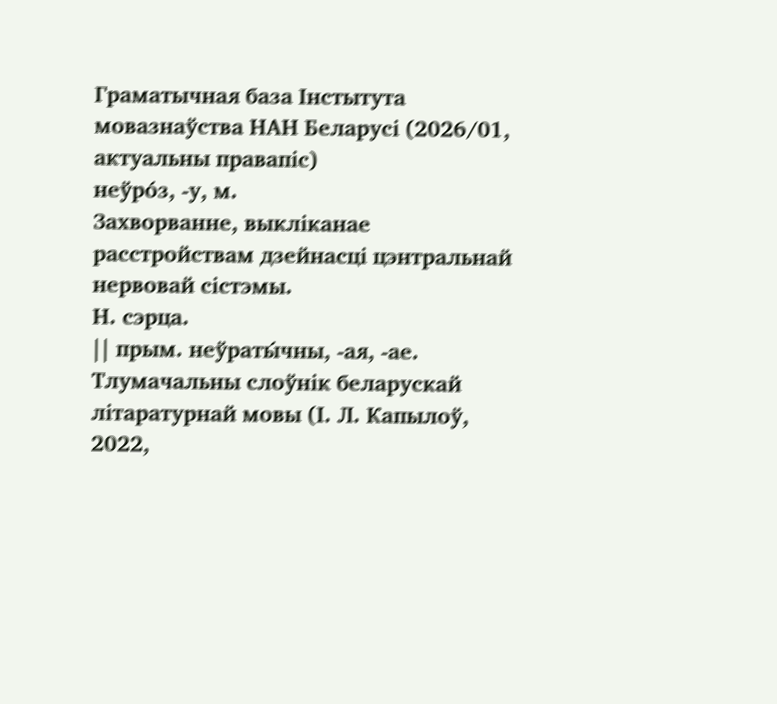Граматычная база Інстытута мовазнаўства НАН Беларусі (2026/01, актуальны правапіс)
неўро́з, -у, м.
Захворванне, выкліканае расстройствам дзейнасці цэнтральнай нервовай сістэмы.
Н. сэрца.
|| прым. неўраты́чны, -ая, -ае.
Тлумачальны слоўнік беларускай літаратурнай мовы (І. Л. Капылоў, 2022,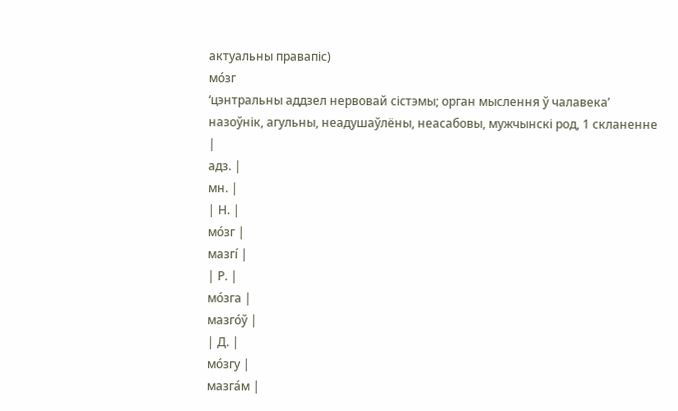актуальны правапіс)
мо́зг
‘цэнтральны аддзел нервовай сістэмы; орган мыслення ў чалавека’
назоўнік, агульны, неадушаўлёны, неасабовы, мужчынскі род, 1 скланенне
|
адз. |
мн. |
| Н. |
мо́зг |
мазгі́ |
| Р. |
мо́зга |
мазго́ў |
| Д. |
мо́згу |
мазга́м |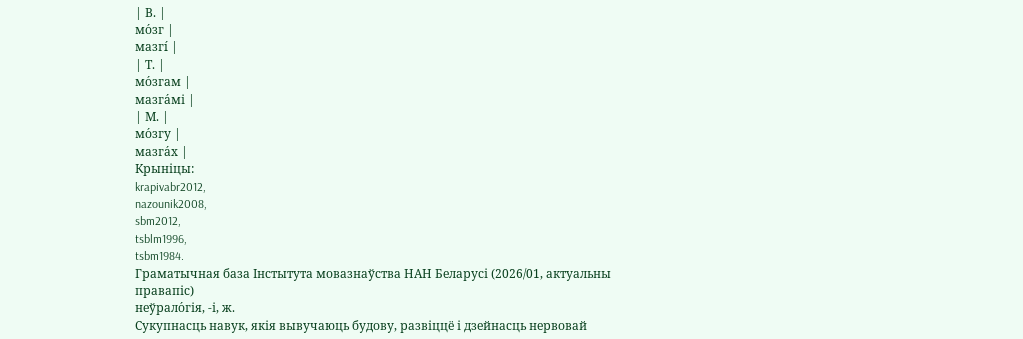| В. |
мо́зг |
мазгі́ |
| Т. |
мо́згам |
мазга́мі |
| М. |
мо́згу |
мазга́х |
Крыніцы:
krapivabr2012,
nazounik2008,
sbm2012,
tsblm1996,
tsbm1984.
Граматычная база Інстытута мовазнаўства НАН Беларусі (2026/01, актуальны правапіс)
неўрало́гія, -і, ж.
Сукупнасць навук, якія вывучаюць будову, развіццё і дзейнасць нервовай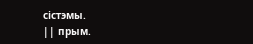сістэмы.
|| прым.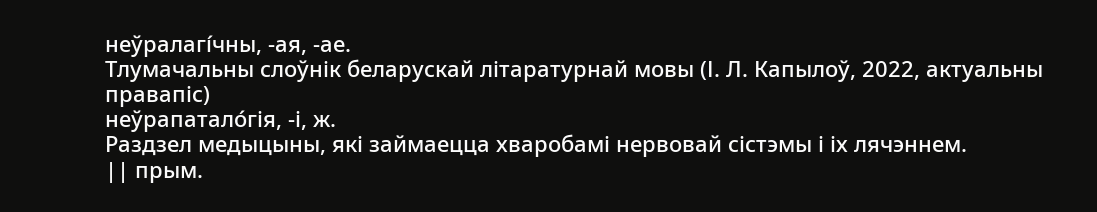неўралагі́чны, -ая, -ае.
Тлумачальны слоўнік беларускай літаратурнай мовы (І. Л. Капылоў, 2022, актуальны правапіс)
неўрапатало́гія, -і, ж.
Раздзел медыцыны, які займаецца хваробамі нервовай сістэмы і іх лячэннем.
|| прым.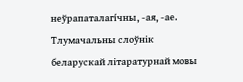неўрапаталагі́чны, -ая, -ае.
Тлумачальны слоўнік беларускай літаратурнай мовы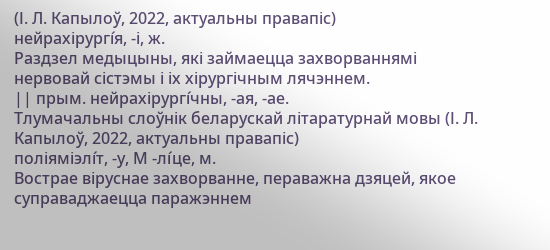(І. Л. Капылоў, 2022, актуальны правапіс)
нейрахірургі́я, -і, ж.
Раздзел медыцыны, які займаецца захворваннямі нервовай сістэмы і іх хірургічным лячэннем.
|| прым. нейрахірургі́чны, -ая, -ае.
Тлумачальны слоўнік беларускай літаратурнай мовы (І. Л. Капылоў, 2022, актуальны правапіс)
поліяміэлі́т, -у, М -лі́це, м.
Вострае віруснае захворванне, пераважна дзяцей, якое суправаджаецца паражэннем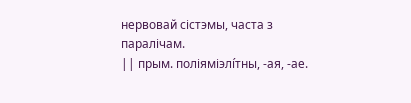нервовай сістэмы, часта з паралічам.
|| прым. поліяміэлі́тны, -ая, -ае.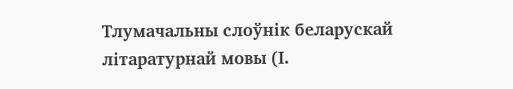Тлумачальны слоўнік беларускай літаратурнай мовы (І.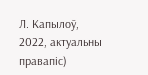Л. Капылоў, 2022, актуальны правапіс)